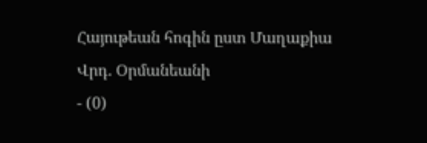Հայութեան հոգին ըստ Մաղաքիա Վրդ. Օրմանեանի
- (0)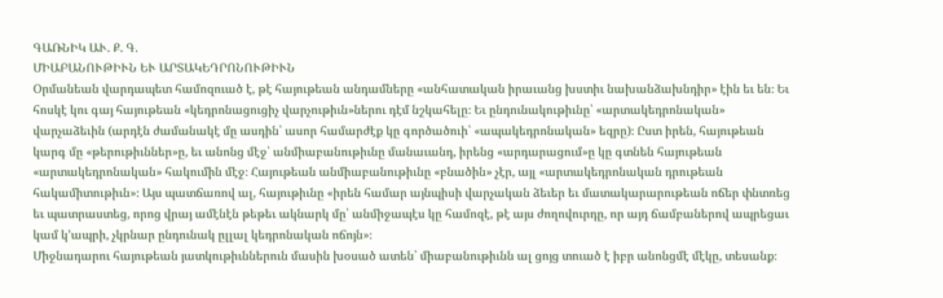ԳԱՌՆԻԿ ԱՒ. Ք. Գ.
ՄԻԱԲԱՆՈՒԹԻՒՆ ԵՒ ԱՐՏԱԿԵԴՐՈՆՈՒԹԻՒՆ
Օրմանեան վարդապետ համոզուած է, թէ հայութեան անդամները «անհատական իրաւանց խստիւ նախանձախնդիր» էին եւ են։ Եւ հոսկէ կու գայ հայութեան «կեդրոնացուցիչ վարչութիւն»ներու դէմ նշկահելը։ Եւ ընդունակութիւնը՝ «արտակեդրոնական» վարչաձեւին (արդէն ժամանակէ մը ասդին՝ ասոր համարժէք կը գործածուի՝ «ապակեդրոնական» եզրը)։ Ըստ իրեն, հայութեան կարգ մը «թերութիւններ»ը, եւ անոնց մէջ՝ անմիաբանութիւնը մանաւանդ, իրենց «արդարացում»ը կը գտնեն հայութեան «արտակեդրոնական» հակումին մէջ։ Հայութեան անմիաբանութիւնը «բնածին» չէր, այլ «արտակեդրոնական դրութեան հակամիտութիւն»։ Այս պատճառով ալ, հայութիւնը «իրեն համար այնպիսի վարչական ձեւեր եւ մատակարարութեան ոճեր փնտռեց եւ պատրաստեց, որոց վրայ ամէնէն թեթեւ ակնարկ մը՝ անմիջապէս կը համոզէ, թէ այս ժողովուրդը, որ այդ ճամբաներով ապրեցաւ կամ կ’ապրի, չկրնար ընդունակ ըլլալ կեդրոնական ոճոյն»։
Միջնադարու հայութեան յատկութիւններուն մասին խօսած ատեն՝ միաբանութիւնն ալ ցոյց տուած է իբր անոնցմէ մէկը, տեսանք։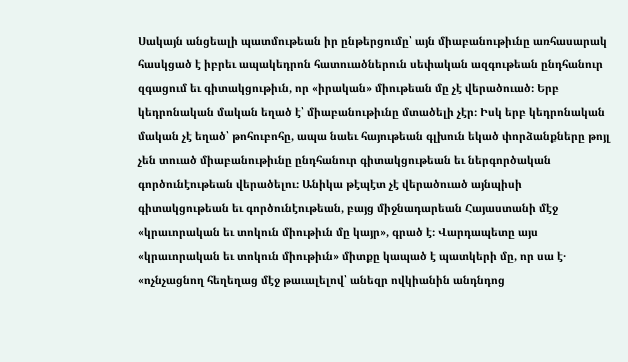Սակայն անցեալի պատմութեան իր ընթերցումը՝ այն միաբանութիւնը առհասարակ հասկցած է իբրեւ ապակեդրոն հատուածներուն սեփական ազգութեան ընդհանուր զգացում եւ գիտակցութիւն, որ «իրական» միութեան մը չէ վերածուած։ Երբ կեդրոնական մական եղած է՝ միաբանութիւնը մտածելի չէր։ Իսկ երբ կեդրոնական մական չէ եղած՝ թոհուբոհը, ապա նաեւ հայութեան գլխուն եկած փորձանքները թոյլ չեն տուած միաբանութիւնը ընդհանուր գիտակցութեան եւ ներգործական գործունէութեան վերածելու։ Անիկա թէպէտ չէ վերածուած այնպիսի գիտակցութեան եւ գործունէութեան, բայց միջնադարեան Հայաստանի մէջ «կրաւորական եւ տոկուն միութիւն մը կայր», գրած է։ Վարդապետը այս «կրաւորական եւ տոկուն միութիւն» միտքը կապած է պատկերի մը, որ սա է․ «ոչնչացնող հեղեղաց մէջ թաւալելով՝ անեզր ովկիանին անդնդոց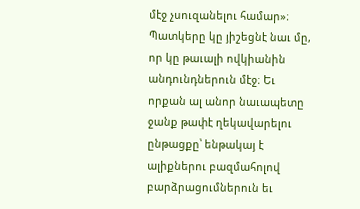մէջ չսուզանելու համար»։ Պատկերը կը յիշեցնէ նաւ մը, որ կը թաւալի ովկիանին անդունդներուն մէջ։ Եւ որքան ալ անոր նաւապետը ջանք թափէ ղեկավարելու ընթացքը՝ ենթակայ է ալիքներու բազմահոլով բարձրացումներուն եւ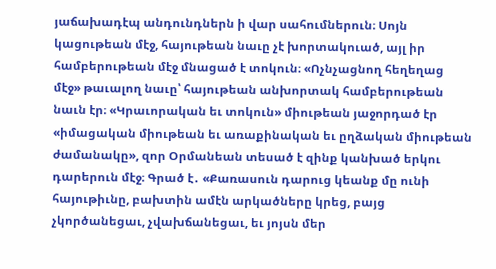յաճախադէպ անդունդներն ի վար սահումներուն։ Սոյն կացութեան մէջ, հայութեան նաւը չէ խորտակուած, այլ իր համբերութեան մէջ մնացած է տոկուն։ «Ոչնչացնող հեղեղաց մէջ» թաւալող նաւը՝ հայութեան անխորտակ համբերութեան նաւն էր։ «Կրաւորական եւ տոկուն» միութեան յաջորդած էր «իմացական միութեան եւ առաքինական եւ ըղձական միութեան ժամանակը», զոր Օրմանեան տեսած է զինք կանխած երկու դարերուն մէջ։ Գրած է․ «Քառասուն դարուց կեանք մը ունի հայութիւնը, բախտին ամէն արկածները կրեց, բայց չկործանեցաւ, չվախճանեցաւ, եւ յոյսն մեր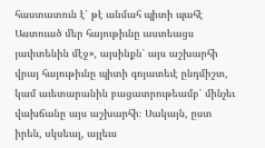հաստատուն է՝ թէ անմահ պիտի պահէ Աստուած մեր հայութիւնը աստեացս յաւիտենին մէջ», այսինքն՝ այս աշխարհի վրայ հայութիւնը պիտի գոյատեւէ ընդմիշտ, կամ աւետարանին բացատրութեամբ՝ մինչեւ վախճանը այս աշխարհի։ Սակայն, ըստ իրեն, սկսեալ, այլեւս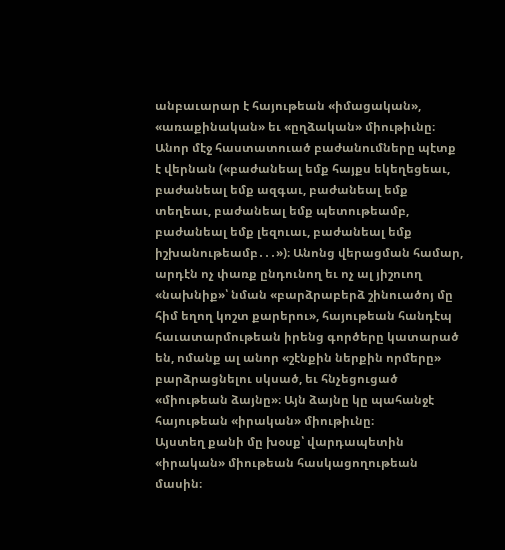անբաւարար է հայութեան «իմացական», «առաքինական» եւ «ըղձական» միութիւնը։ Անոր մէջ հաստատուած բաժանումները պէտք է վերնան («բաժանեալ եմք հայքս եկեղեցեաւ, բաժանեալ եմք ազգաւ, բաժանեալ եմք տեղեաւ, բաժանեալ եմք պետութեամբ, բաժանեալ եմք լեզուաւ, բաժանեալ եմք իշխանութեամբ․․․»)։ Անոնց վերացման համար, արդէն ոչ փառք ընդունող եւ ոչ ալ յիշուող «նախնիք»՝ նման «բարձրաբերձ շինուածոյ մը հիմ եղող կոշտ քարերու», հայութեան հանդէպ հաւատարմութեան իրենց գործերը կատարած են, ոմանք ալ անոր «շէնքին ներքին որմերը» բարձրացնելու սկսած, եւ հնչեցուցած «միութեան ձայնը»։ Այն ձայնը կը պահանջէ հայութեան «իրական» միութիւնը։
Այստեղ քանի մը խօսք՝ վարդապետին «իրական» միութեան հասկացողութեան մասին։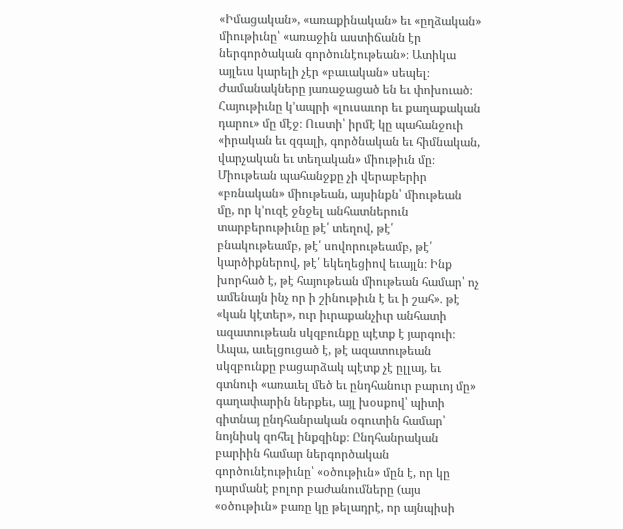«Իմացական», «առաքինական» եւ «ըղձական» միութիւնը՝ «առաջին աստիճանն էր ներգործական գործունէութեան»։ Ատիկա այլեւս կարելի չէր «բաւական» սեպել։ Ժամանակները յառաջացած են եւ փոխուած։ Հայութիւնը կ’ապրի «լուսաւոր եւ քաղաքական դարու» մը մէջ։ Ուստի՝ իրմէ կը պահանջուի «իրական եւ զգալի, գործնական եւ հիմնական, վարչական եւ տեղական» միութիւն մը։
Միութեան պահանջքը չի վերաբերիր «բռնական» միութեան, այսինքն՝ միութեան մը, որ կ’ուզէ ջնջել անհատներուն տարբերութիւնը թէ՛ տեղով, թէ՛ բնակութեամբ, թէ՛ սովորութեամբ, թէ՛ կարծիքներով, թէ՛ եկեղեցիով եւայլն։ Ինք խորհած է, թէ հայութեան միութեան համար՝ ոչ ամենայն ինչ որ ի շինութիւն է եւ ի շահ»․ թէ «կան կէտեր», ուր իւրաքանչիւր անհատի ազատութեան սկզբունքը պէտք է յարգուի։ Ապա, աւելցուցած է, թէ ազատութեան սկզբունքը բացարձակ պէտք չէ ըլլայ, եւ գտնուի «առաւել մեծ եւ ընդհանուր բարւոյ մը» գաղափարին ներքեւ, այլ խօսքով՝ պիտի գիտնայ ընդհանրական օգուտին համար՝ նոյնիսկ զոհել ինքզինք։ Ընդհանրական բարիին համար ներգործական գործունէութիւնը՝ «օծութիւն» մըն է, որ կը դարմանէ բոլոր բաժանումները (այս «օծութիւն» բառը կը թելադրէ, որ այնպիսի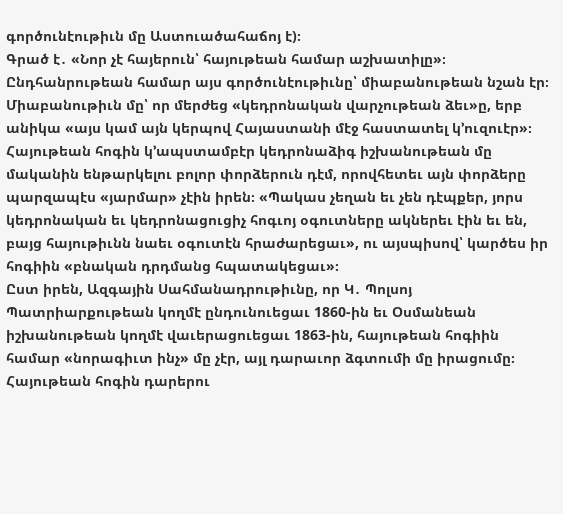գործունէութիւն մը Աստուածահաճոյ է)։
Գրած է․ «Նոր չէ հայերուն՝ հայութեան համար աշխատիլը»։ Ընդհանրութեան համար այս գործունէութիւնը՝ միաբանութեան նշան էր։ Միաբանութիւն մը՝ որ մերժեց «կեդրոնական վարչութեան ձեւ»ը, երբ անիկա «այս կամ այն կերպով Հայաստանի մէջ հաստատել կ’ուզուէր»։ Հայութեան հոգին կ’ապստամբէր կեդրոնաձիգ իշխանութեան մը մականին ենթարկելու բոլոր փորձերուն դէմ, որովհետեւ այն փորձերը պարզապէս «յարմար» չէին իրեն։ «Պակաս չեղան եւ չեն դէպքեր, յորս կեդրոնական եւ կեդրոնացուցիչ հոգւոյ օգուտները ակներեւ էին եւ են, բայց հայութիւնն նաեւ օգուտէն հրաժարեցաւ», ու այսպիսով՝ կարծես իր հոգիին «բնական դրդմանց հպատակեցաւ»։
Ըստ իրեն, Ազգային Սահմանադրութիւնը, որ Կ․ Պոլսոյ Պատրիարքութեան կողմէ ընդունուեցաւ 1860-ին եւ Օսմանեան իշխանութեան կողմէ վաւերացուեցաւ 1863-ին, հայութեան հոգիին համար «նորագիւտ ինչ» մը չէր, այլ դարաւոր ձգտումի մը իրացումը։ Հայութեան հոգին դարերու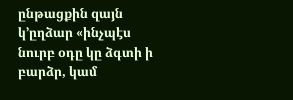ընթացքին զայն կ’ըղձար «ինչպէս նուրբ օդը կը ձգտի ի բարձր, կամ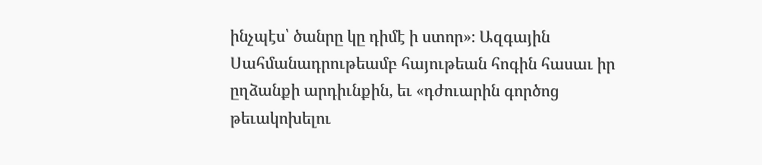ինչպէս՝ ծանրը կը դիմէ ի ստոր»։ Ազգային Սահմանադրութեամբ հայութեան հոգին հասաւ իր ըղձանքի արդիւնքին, եւ «դժուարին գործոց թեւակոխելու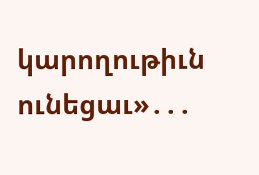կարողութիւն ունեցաւ»․․․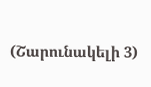(Շարունակելի 3)